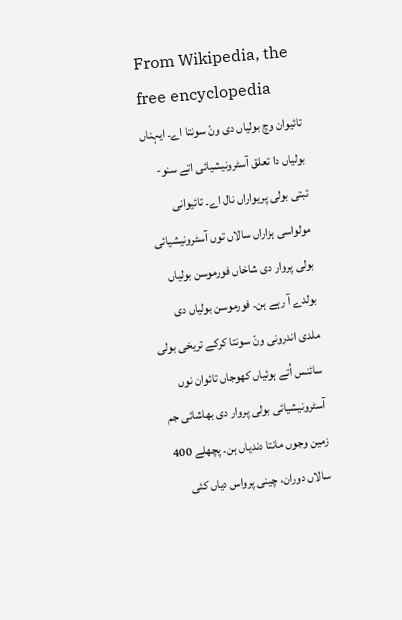From Wikipedia, the free encyclopedia
تائیوان وچ بولیاں دی ونّ سونتا اے۔ ایہناں بولیاں دا تعلق آسٹرونیشیائی اتے سنو-تبتی بولی پریواراں نال اے۔ تائیوانی مولواسی ہزاراں سالاں توں آسٹرونیشیائی بولی پروار دی شاخاں فورموسن بولیاں بولدے آ رہے ہن۔ فورموسن بولیاں دی ملدی اندرونی ونّ سونتا کرکے تریخی بولی سائنس اُتے ہوئیاں کھوجاں تائوان نوں آسٹرونیشیائی بولی پروار دی بھاشائی جم زمین وجوں مانتا دندیاں ہن۔ پچھلے 400 سالاں دوران، چینی پرواس دیاں کئی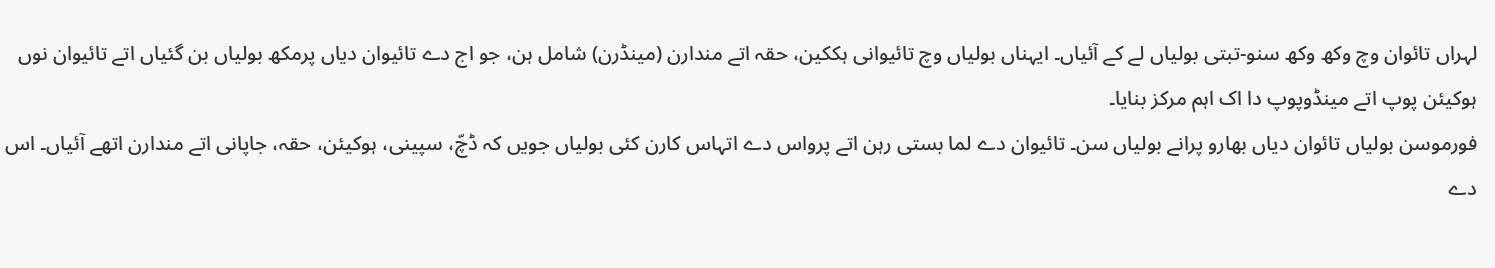لہراں تائوان وچ وکھ وکھ سنو-تبتی بولیاں لے کے آئیاں۔ ایہناں بولیاں وچ تائیوانی ہککین، حقہ اتے مندارن (مینڈرن) شامل ہن، جو اج دے تائیوان دیاں پرمکھ بولیاں بن گئیاں اتے تائیوان نوں ہوکیئن پوپ اتے مینڈوپوپ دا اک اہم مرکز بنایا۔
فورموسن بولیاں تائوان دیاں بھارو پرانے بولیاں سن۔ تائیوان دے لما بستی رہن اتے پرواس دے اتہاس کارن کئی بولیاں جویں کہ ڈچّ، سپینی، ہوکیئن، حقہ، جاپانی اتے مندارن اتھے آئیاں۔ اس دے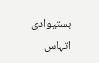بستیوادی اتہاس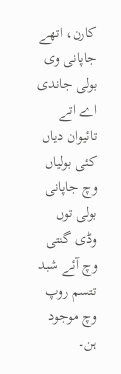کارن، اتھے جاپانی وی بولی جاندی اے اتے تائیوان دیاں کئی بولیاں وچ جاپانی بولی توں وڈی گنتی وچ آئے شبد تتسم روپ وچ موجود ہن۔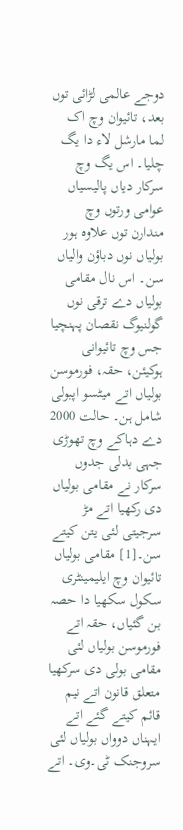دوجے عالمی لڑائی توں بعد، تائیوان وچ اک لما مارشل لاء دا یگ چلیا۔ اس یگ وچ سرکار دیاں پالیسیاں عوامی ورتوں وچ مندارن توں علاوہ ہور بولیاں نوں دباؤن والیاں سن۔ اس نال مقامی بولیاں دے ترقی نوں گولنیوگ نقصان پہنچیا جس وچ تائیوانی ہوکیئن، حقہ، فورموسن بولیاں اتے میٹسو اپبولی شامل ہن۔ حالت 2000 دے دہاکے وچ تھوڑی جہی بدلی جدوں سرکار نے مقامی بولیاں دی رکھیا اتے مڑ سرجیتی لئی یتن کیتے سن۔[1] مقامی بولیاں تائیوان وچ ایلیمینٹری سکول سکھیا دا حصہ بن گئیاں، حقہ اتے فورموسن بولیاں لئی مقامی بولی دی سرکھیا متعلق قانون اتے نیم قائم کیتے گئے اتے ایہناں دوواں بولیاں لئی سروجنک ٹی۔وی۔ اتے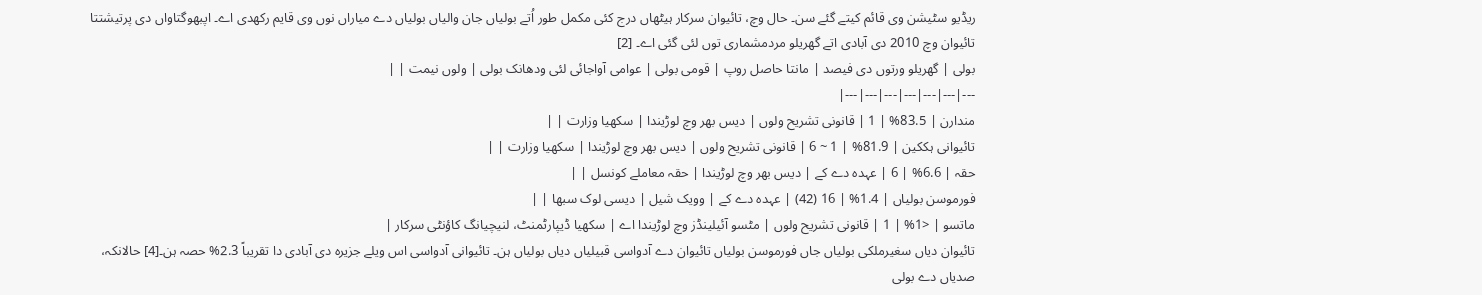ریڈیو سٹیشن وی قائم کیتے گئے سن۔ حال وچ، تائیوان سرکار ہیٹھاں درج کئی مکمل طور اُتے بولیاں جان والیاں بولیاں دے میاراں نوں وی قایم رکھدی اے۔ اپبھوگتاواں دی پرتیشتتا تائیوان وچ 2010 دی آبادی اتے گھریلو مردمشماری توں لئی گئی اے۔ [2]
بولی | گھریلو ورتوں دی فیصد | مانتا حاصل روپ | قومی بولی | عوامی آواجائی لئی ودھانک بولی | ولوں نیمت | |
---|---|---|---|---|---|---|
مندارن | 83.5% | 1 | قانونی تشریح ولوں | دیس بھر وچ لوڑیندا | سکھیا وزارت | |
تائیوانی ہککین | 81.9% | 1 ~ 6 | قانونی تشریح ولوں | دیس بھر وچ لوڑیندا | سکھیا وزارت | |
حقہ | 6.6% | 6 | عہدہ دے کے | دیس بھر وچ لوڑیندا | حقہ معاملے کونسل | |
فورموسن بولیاں | 1.4% | 16 (42) | عہدہ دے کے | وویک شیل | دیسی لوک سبھا | |
ماتسو | <1% | 1 | قانونی تشریح ولوں | مٹسو آئیلینڈز وچ لوڑیندا اے | سکھیا ڈیپارٹمنٹ، لنیچیانگ کاؤنٹی سرکار |
تائیوان دیاں سغیرملکی بولیاں جاں فورموسن بولیاں تائیوان دے آدواسی قبیلیاں دیاں بولیاں ہن۔ تائیوانی آدواسی اس ویلے جزیرہ دی آبادی دا تقریباً 2.3% حصہ ہن۔[4] حالانکہ، صدیاں دے بولی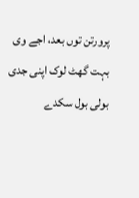پرورتن توں بعد، اجے وی بہت گھٹ لوک اپنی جدی بولی بول سکدے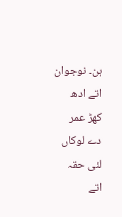ہن۔ نوجوان اتے ادھ کھڑ عمر دے لوکاں لئی حقہ اتے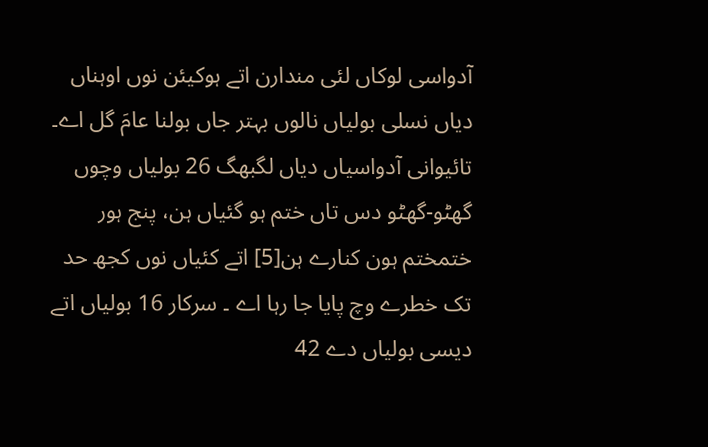آدواسی لوکاں لئی مندارن اتے ہوکیئن نوں اوہناں دیاں نسلی بولیاں نالوں بہتر جاں بولنا عامَ گل اے۔ تائیوانی آدواسیاں دیاں لگبھگ 26 بولیاں وچوں گھٹو-گھٹو دس تاں ختم ہو گئیاں ہن، پنج ہور ختمختم ہون کنارے ہن[5] اتے کئیاں نوں کجھ حد تک خطرے وچ پایا جا رہا اے ۔ سرکار 16 بولیاں اتے دیسی بولیاں دے 42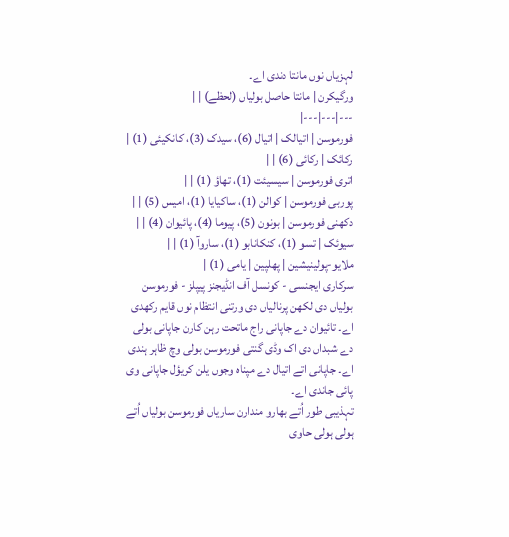لہزیاں نوں مانتا دندی اے۔
ورگیکرن | مانتا حاصل بولیاں (لحظے) | |
---|---|---|
فورموسن | اتیالک | اتیال (6)، سیدک (3)، کانکیئی (1) |
رکائک | رکائی (6) | |
اتری فورموسن | سیسیئت (1)، تھاؤ (1) | |
پوربی فورموسن | کوالن (1)، ساکیایا (1)، امیس (5) | |
دکھنی فورموسن | بونون (5)، پیوما (4)، پائیوان (4) | |
سیوئک | تسو (1)، کنکانابو (1)، ساروآ (1) | |
ملایو-پولینیشین | پھلپین | یامی (1) |
سرکاری ایجنسی - کونسل آف انڈیجنز پیپلز - فورموسن بولیاں دی لکھن پرنالیاں دی ورتنی انتظام نوں قایم رکھدی اے۔ تائیوان دے جاپانی راج ماتحت رہن کارن جاپانی بولی دے شبداں دی اک وڈی گنتی فورموسن بولی وچ ظاہر ہندی اے۔ جاپانی اتے اتیال دے مپناہ وجوں یلن کریؤل جاپانی وی پائی جاندی اے۔
تہذیبی طور اُتے بھارو مندارن ساریاں فورموسن بولیاں اُتے ہولی ہولی حاوی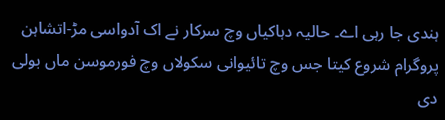ہندی جا رہی اے۔ حالیہ دہاکیاں وچ سرکار نے اک آدواسی مڑ-اتشاہن پروگرام شروع کیتا جس وچ تائیوانی سکولاں وچ فورموسن ماں بولی دی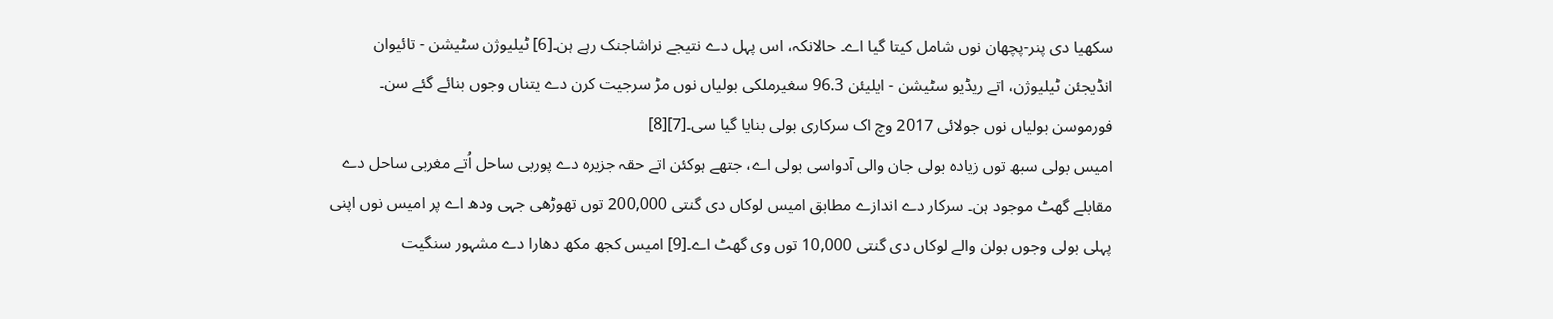سکھیا دی پنر-پچھان نوں شامل کیتا گیا اے۔ حالانکہ، اس پہل دے نتیجے نراشاجنک رہے ہن۔[6] ٹیلیوژن سٹیشن - تائیوان انڈیجئن ٹیلیوژن، اتے ریڈیو سٹیشن - ایلیئن 96.3 سغیرملکی بولیاں نوں مڑ سرجیت کرن دے یتناں وجوں بنائے گئے سن۔ فورموسن بولیاں نوں جولائی 2017 وچ اک سرکاری بولی بنایا گیا سی۔[7][8]
امیس بولی سبھ توں زیادہ بولی جان والی آدواسی بولی اے، جتھے ہوکئن اتے حقہ جزیرہ دے پوربی ساحل اُتے مغربی ساحل دے مقابلے گھٹ موجود ہن۔ سرکار دے اندازے مطابق امیس لوکاں دی گنتی 200,000 توں تھوڑھی جہی ودھ اے پر امیس نوں اپنی پہلی بولی وجوں بولن والے لوکاں دی گنتی 10,000 توں وی گھٹ اے۔[9] امیس کجھ مکھ دھارا دے مشہور سنگیت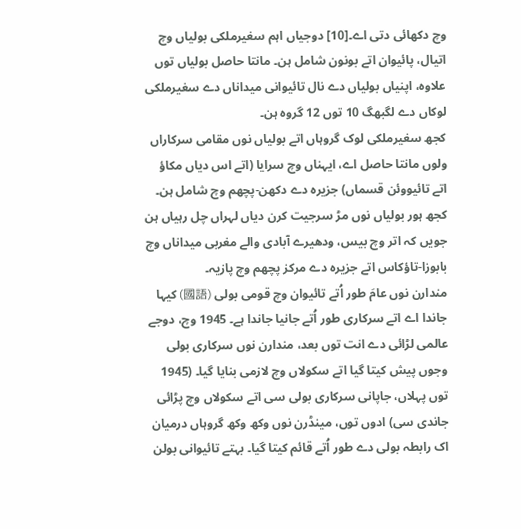وچ دکھائی دتی اے۔[10] دوجیاں اہم سغیرملکی بولیاں وچ اتیال، پائیوان اتے بونون شامل ہن۔ مانتا حاصل بولیاں توں علاوہ، اپنیاں بولیاں دے نال تائیوانی میداناں دے سغیرملکی لوکاں دے لگبھگ 10 توں 12 گروہ ہن۔
کجھ سغیرملکی لوک گروہاں اتے بولیاں نوں مقامی سرکاراں ولوں مانتا حاصل اے، ایہناں وچ سرایا (اتے اس دیاں مکاؤ اتے تائیووئن قسماں) جزیرہ دے دکھن-پچھم وچ شامل ہن۔ کجھ ہور بولیاں نوں مڑ سرجیت کرن دیاں لہراں چل رہیاں ہن جویں کہ اتر وچ بیس، ودھیرے آبادی والے مغربی میداناں وچ بابوزا-تاؤکاس اتے جزیرہ دے مرکز پچھم وچ پازیہ۔
مندارن نوں عامَ طور اُتے تائیوان وچ قومی بولی (國語) کیہا جاندا اے اتے سرکاری طور اُتے جانیا جاندا ہے۔ 1945 وچ، دوجے عالمی لڑائی دے انت توں بعد، مندارن نوں سرکاری بولی وجوں پیش کیتا گیا اتے سکولاں وچ لازمی بنایا گیا۔ (1945 توں پہلاں، جاپانی سرکاری بولی سی اتے سکولاں وچ پڑائی جاندی سی) ادوں توں، مینڈرن نوں وکھ وکھ گروہاں درمیان اک رابطہ بولی دے طور اُتے قائم کیتا گیا۔ بہتے تائیوانی بولن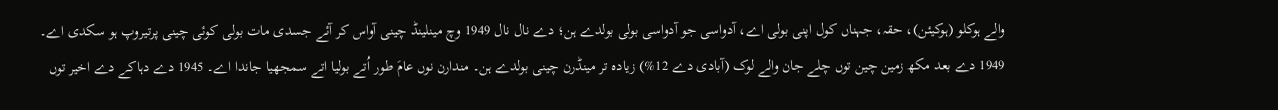والے ہوکلو (ہوکیئن)، حقہ، جہناں کول اپنی بولی اے، آدواسی جو آدواسی بولی بولدے ہن؛ دے نال نال 1949 وچ مینلینڈ چینی آواس کر آئے جسدی مات بولی کوئی چینی پرتیروپ ہو سکدی اے۔
1949 دے بعد مکھ زمین چین توں چلے جان والے لوک (آبادی دے 12%) زیادہ تر مینڈرن چینی بولدے ہن۔ مندارن نوں عامَ طور اُتے بولیا اتے سمجھیا جاندا اے۔ 1945 دے دہاکے دے اخیر توں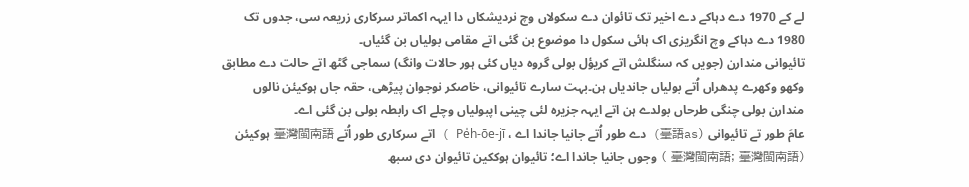لے کے 1970 دے دہاکے دے اخیر تک تائوان دے سکولاں وچ نردیشکاں دا ایہہ اکماتر سرکاری زریعہ سی، جدوں تک 1980 دے دہاکے وچ انگریزی اک ہائی سکول دا موضوع بن گئی اتے مقامی بولیاں بن گئیاں۔
تائیوانی مندارن (جویں کہ سنگلش اتے کریؤل بولی گروہ دیاں کئی ہور حالات وانگ) سماجی گٹھ اتے حالت دے مطابق وکھو وکھرے پدھراں اُتے بولیاں جاندیاں ہن۔بہت سارے تائیوانی، خاصکر نوجوان پیڑھی، حقہ جاں ہوکیئن نالوں مندارن بولی چنگی طرحاں بولدے ہن اتے ایہہ جزیرہ لئی چینی اپبولیاں وچلے اک رابطہ بولی بن گئی اے۔
عامَ طور تے تائیوانی (臺語as) دے طور اُتے جانیا جاندا اے ، Pe̍h-ōe-jī ) اتے سرکاری طور اُتے 臺灣閩南語 ہوکیئن (臺灣閩南語; 臺灣閩南語 ) وجوں جانیا جاندا اے؛ تائیوان ہوککین تائیوان دی سبھ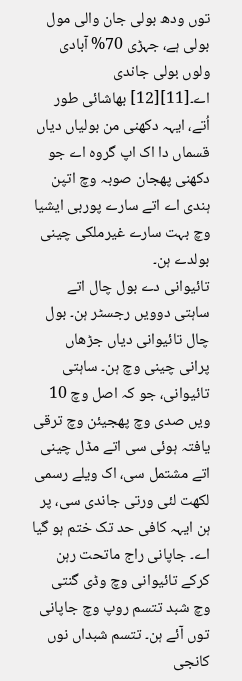توں ودھ بولی جان والی مول بولی ہے، جہڑی 70% آبادی ولوں بولی جاندی اے۔[11][12] بھاشائی طور اُتے، ایہہ دکھنی من بولیاں دیاں قسماں دا اک اپ گروہ اے جو دکھنی پھجان صوبہ وچ اتپن ہندی اے اتے سارے پوربی ایشیا وچ بہت سارے غیرملکی چینی بولدے ہن۔
تائیوانی دے بول چال اتے ساہتی دوویں رجسٹر ہن۔ بول چال تائیوانی دیاں جڑھاں پرانی چینی وچ ہن۔ ساہتی تائیوانی، جو کہ اصل وچ 10 ویں صدی وچ پھجیئن وچ ترقی یافتہ ہوئی سی اتے مڈل چینی اتے مشتمل سی، اک ویلے رسمی لکھت لئی ورتی جاندی سی، پر ہن ایہہ کافی حد تک ختم ہو گیا اے۔ جاپانی راج ماتحت رہن کرکے تائیوانی وچ وڈی گنتی وچ شبد تتسم روپ وچ جاپانی توں آئے ہن۔ تتسم شبداں نوں کانجی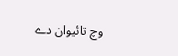وچ تائیوان دے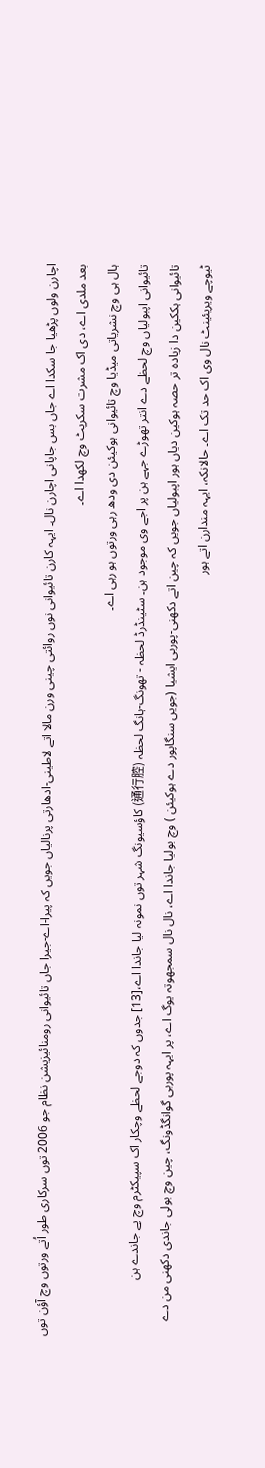اچارن ولوں پڑھیا جا سکدا اے جاں بس جاپانی اچارن نال۔ ایہہ کارن تائیوانی نوں روائتی چینی ورن مالا اتے لاطینی-ادھارتی پرنالیاں جویں کہ پیرا-اے-جیرا جاں تائیوانی رومنائیزیشن نظام جو 2006 توں سرکاری طور اُتے ورتوں وچ آؤن توں بعد ملدی اے، دی اک مشرت سکرپٹ وچ لکھدا اے۔
ہال ہی وچ نشریاتی میڈیا وچ تائیوانی ہوکیئن دی ودھ رہی ورتوں ہو رہی اے۔
تائیوانی اپبولیاں وچ لحظے دے انتر تھوڑے جہے ہن پر اجے وی موجود ہن۔ سٹینڈرڈ لحظہ - تھونگ-ہانگ لحظہ (通行腔) کاؤسیونگ شہر توں نمونہ لیا جاندا اے،[13] جدوں کہ دوجے لحظے وچکار اک سپیکٹرم وچ پے جاندے ہن
تائیوانی ہککین دا زیادہ تر حصہ ہوکین دیاں ہور اپبولیاں جویں کہ چین اتے دکھنی-پوربی ایشیا (جویں سنگاپور دے ہوکیئن ) وچ بولیا جاندا اے، نال نال سمجھوتہ یوگ اے، پر ایہہ پوربی گوانگڈونگ، چین وچ بولی جاندی دکھنی من دے ٹیوچے ویریئینٹ نال وی اک حد تک اے۔ حالانکہ، ایہہ مندارن اتے ہور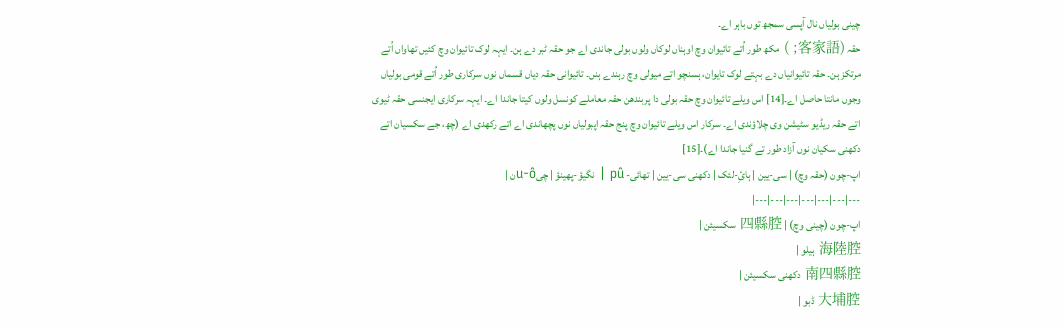چینی بولیاں نال آپسی سمجھ توں باہر اے۔
حقہ (客家語; ) مکھ طور اُتے تائیوان وچ اوہناں لوکاں ولوں بولی جاندی اے جو حقہ ٹبر دے ہن۔ ایہہ لوک تائیوان وچ کئیں تھاواں اُتے مرتکز ہن۔ حقہ تائیوانیاں دے بہتے لوک تایوان، ہسنچو اتے میولی وچ رہندے ہنں۔ تائیوانی حقہ دیاں قسماں نوں سرکاری طور اُتے قومی بولیاں وجوں مانتا حاصل اے۔[14] اس ویلے تائیوان وچ حقہ بولی دا پربندھن حقہ معاملے کونسل ولوں کیتا جاندا اے۔ ایہہ سرکاری ایجنسی حقہ ٹیوی اتے حقہ ریڈیو سٹیشن وی چلاؤندی اے۔ سرکار اس ویلے تائیوان وچ پنج حقہ اپبولیاں نوں پچھاندی اے اتے رکھدی اے (چھ، جے سکسیان اتے دکھنی سکیان نوں آزاد طور تے گنیا جاندا اے)۔[15]
اپ-چون (حقہ وچ) | سی-یین | ہائِ-لئک | دکھنی سی-یین | تھائی- pû | نگیؤ-پھینؤ | چیu-ôن |
---|---|---|---|---|---|---|
اپ-چون (چینی وچ) | 四縣腔 سکسیئن |
海陸腔 ہیلو |
南四縣腔 دکھنی سکسیئن |
大埔腔 ڈبو |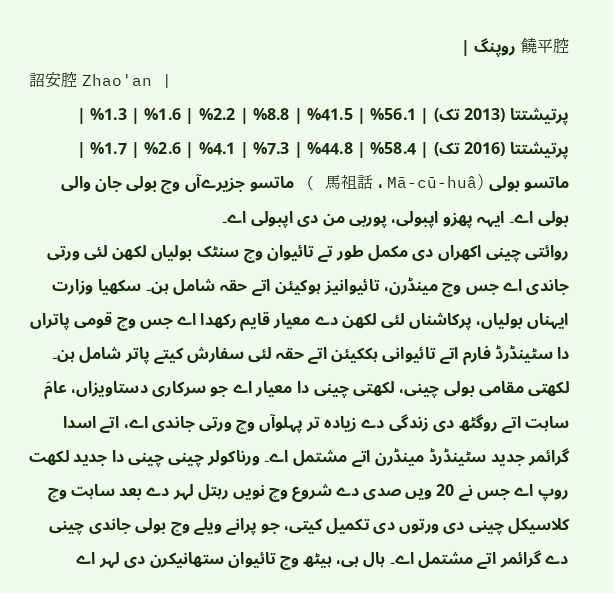饒平腔 روپنگ |
詔安腔 Zhao'an |
پرتیشتتا (2013 تک) | 56.1% | 41.5% | 8.8% | 2.2% | 1.6% | 1.3% |
پرتیشتتا (2016 تک) | 58.4% | 44.8% | 7.3% | 4.1% | 2.6% | 1.7% |
ماتسو بولی (馬祖話 ، Mā-cū-huâ ) ماتسو جزیرےآں وچ بولی جان والی بولی اے۔ ایہہ پھزو اپبولی، پوربی من دی اپبولی اے۔
روائتی چینی اکھراں دی مکمل طور تے تائیوان وچ سنٹک بولیاں لکھن لئی ورتی جاندی اے جس وچ مینڈرن، تائیوانیز ہوکیئن اتے حقہ شامل ہن۔ سکھیا وزارت ایہناں بولیاں، پرکاشناں لئی لکھن دے معیار قایم رکھدا اے جس وچ قومی پاتراں دا سٹینڈرڈ فارم اتے تائیوانی ہککیئن اتے حقہ لئی سفارش کیتے پاتر شامل ہن۔
لکھتی مقامی بولی چینی، لکھتی چینی دا معیار اے جو سرکاری دستاویزاں، عامَ ساہت اتے روگٹھ دی زندگی دے زیادہ تر پہلوآں وچ ورتی جاندی اے، اتے اسدا گرائمر جدید سٹینڈرڈ مینڈرن اتے مشتمل اے۔ ورناکولر چینی چینی دا جدید لکھت روپ اے جس نے 20 ویں صدی دے شروع وچ نویں رہتل لہر دے بعد ساہت وچ کلاسیکل چینی دی ورتوں دی تکمیل کیتی، جو پرانے ویلے وچ بولی جاندی چینی دے گرائمر اتے مشتمل اے۔ ہال ہی، ہیٹھ وچ تائیوان ستھانیکرن دی لہر اے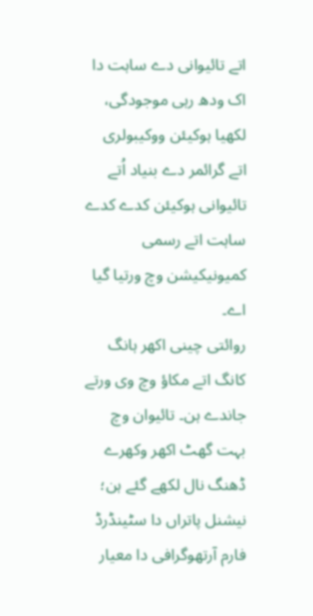اتے تائیوانی دے ساہت دا اک ودھ رہی موجودگی، لکھیا ہوکیئن ووکیبولری اتے گرائمر دے بنیاد اُتے تائیوانی ہوکیئن کدے کدے ساہت اتے رسمی کمیونیکیشن وچ ورتیا گیا اے۔
روائتی چینی اکھر ہانگ کانگ اتے مکاؤ وچ وی ورتے جاندے ہن۔ تائیوان وچ بہت گھٹ اکھر وکھرے ڈھنگ نال لکھے گئے ہن؛ نیشنل پاتراں دا سٹینڈرڈ فارم آرتھوگرافی دا معیار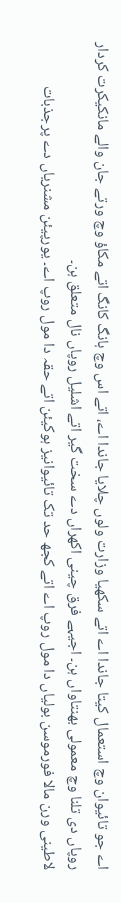اے جو تائیوان وچ استعمال کیتا جاندا اے اتے سکھیا وزارت ولوں چلایا جاندا اے، اتے اس وچ ہانگ کانگ اتے مکاؤ وچ ورتے جان والے مانکیکرت کردار روپاں دی تلنا وچ معمولی بھنتاواں ہن۔ اجیہے فرق چینی اکھراں دے سخت گیر اتے اشلیل روپاں نال متعلق ہن۔
لاطینی ورن مالا فورموسن بولیاں دا مول روپ اے اتے کجھ حد تک تائیوانیز ہوکیئن اتے حقہ دا مول روپ اے۔ یورپیئن مشنریاں دے پرجذبات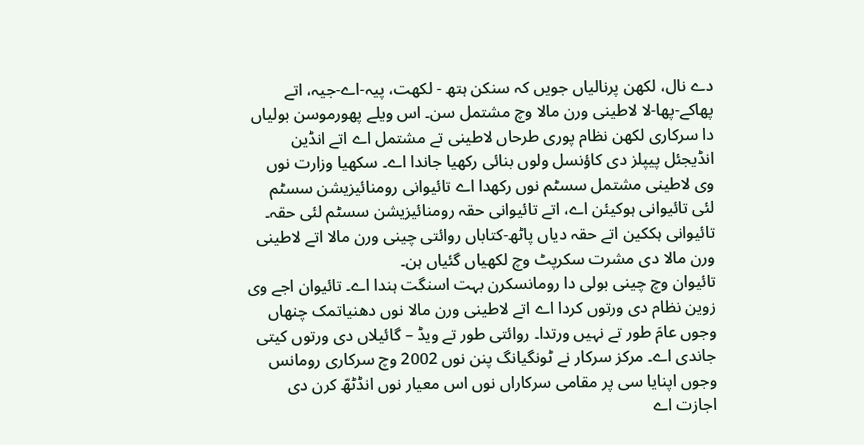دے نال، لکھن پرنالیاں جویں کہ سنکن ہتھ - لکھت، پیہ-اے-جیہ، اتے پھاکے-پھا-لا لاطینی ورن مالا وچ مشتمل سن۔ اس ویلے پھورموسن بولیاں دا سرکاری لکھن نظام پوری طرحاں لاطینی تے مشتمل اے اتے انڈین انڈیجئل پیپلز دی کاؤنسل ولوں بنائی رکھیا جاندا اے۔ سکھیا وزارت نوں وی لاطینی مشتمل سسٹم نوں رکھدا اے تائیوانی رومنائیزیشن سسٹم لئی تائیوانی ہوکیئن اے، اتے تائیوانی حقہ رومنائیزیشن سسٹم لئی حقہ۔ تائیوانی ہککین اتے حقہ دیاں پاٹھ-کتاباں روائتی چینی ورن مالا اتے لاطینی ورن مالا دی مشرت سکرپٹ وچ لکھیاں گئیاں ہن۔
تائیوان وچ چینی بولی دا رومانسکرن بہت اسنگت ہندا اے۔ تائیوان اجے وی زوین نظام دی ورتوں کردا اے اتے لاطینی ورن مالا نوں دھنیاتمک چنھاں وجوں عامَ طور تے نہیں ورتدا۔ روائتی طور تے ویڈ – گائیلاں دی ورتوں کیتی جاندی اے۔ مرکز سرکار نے ٹونگیانگ پنن نوں 2002 وچ سرکاری رومانس وجوں اپنایا سی پر مقامی سرکاراں نوں اس معیار نوں انڈٹھّ کرن دی اجازت اے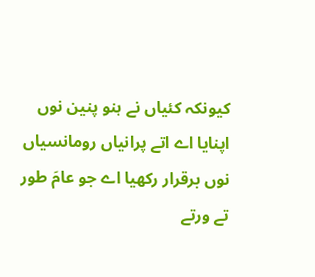کیونکہ کئیاں نے ہنو پنین نوں اپنایا اے اتے پرانیاں رومانسیاں نوں برقرار رکھیا اے جو عامَ طور تے ورتے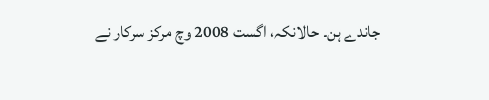جاندے ہن۔ حالانکہ، اگست 2008 وچ مرکز سرکار نے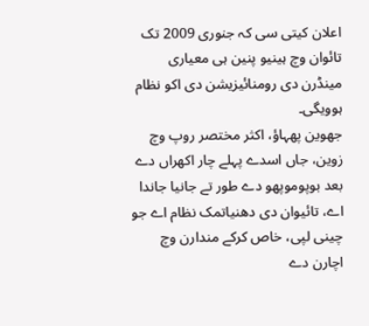اعلان کیتی سی کہ جنوری 2009 تک تائوان وچ ہینیو پنین ہی معیاری مینڈرن دی رومنائیزیشن دی اکو نظام ہوویگی۔
جھوین پھہاؤ، اکثر مختصر روپ وچ زوین، جاں اسدے پہلے چار اکھراں دے بعد بوپوموپھو دے طور تے جانیا جاندا اے، تائیوان دی دھنیاتمک نظام اے جو چینی لپی، خاص کرکے مندارن وچ اچارن دے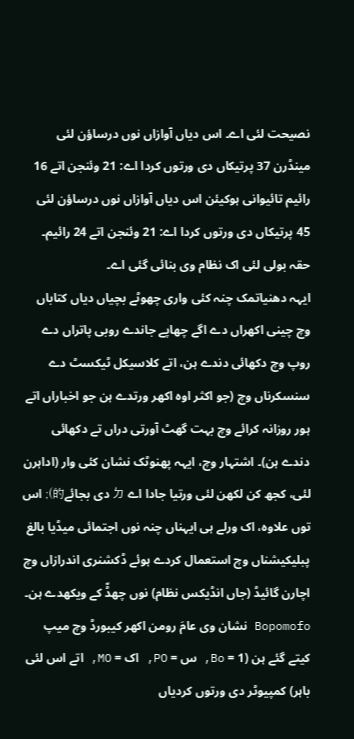نصیحت لئی اے۔ اس دیاں آوازاں نوں درساؤن لئی مینڈرن 37 پرتیکاں دی ورتوں کردا اے: 21 وئنجن اتے 16 رائیم تائیوانی ہوکیئن اس دیاں آوازاں نوں درساؤن لئی 45 پرتیکاں دی ورتوں کردا اے: 21 وئنجن اتے 24 رائیم۔ حقہ بولی لئی اک نظام وی بنائی گئی اے۔
ایہہ دھنیاتمک چنہ کئی واری چھوٹے بچیاں دیاں کتاباں وچ چینی اکھراں دے اگے چھاپے جاندے روبی پاتراں دے روپ وچ دکھائی دندے ہن، اتے کلاسیکل ٹیکسٹ دے سنسکرناں وچ (جو اکثر اوہ اکھر ورتدے ہن جو اخباراں اتے ہور روزانہ کرائے وچ بہت گھٹ آورتی دراں تے دکھائی دندے ہن)۔ اشتہار وچ، ایہہ پھنوٹک نشان کئی وار (اداہرن لئی، کجھ کن لکھن لئی ورتیا جادا اے ㄉ دی بجائے的); اس توں علاوہ، اک ورلے ہی ایہناں چنہ نوں اجتمائی میڈیا بالغ پبلیکیشناں وچ استعمال کردے ہوئے ڈکشنری اندرازاں وچ اچارن گائیڈ (جاں انڈیکس نظام) نوں چھڈّ کے ویکھدے ہن۔ Bopomofo نشان وی عامَ رومن اکھر کیبورڈ وچ میپ کیتے گئے ہن (1 = Bo, س = PO, اک = MO, اتے اس لئی باہر) کمپیوٹر دی ورتوں کردیاں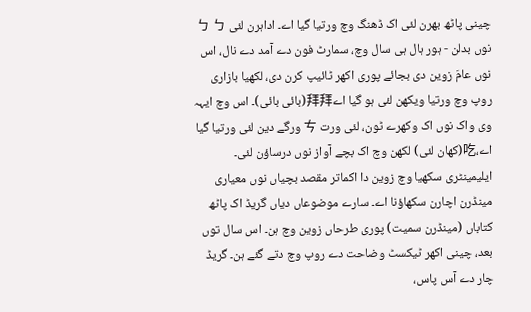چینی پاٹھ بھرن لئی اک ڈھنگ وچ ورتیا گیا اے۔ اداہرن لئی ㄅ ㄅ نوں بدلن - ہور ہال ہی سال وچ، سمارٹ فون دے آمد دے نال، اس نوں عامَ زوین دی بجائے پوری اکھر ٹائیپ کرن دی، لکھیا بازاری روپ وچ ورتیا ویکھن لئی ہو گیا اے拜拜(بائی بائی)۔ اس وچ ایہہ وی واک نوں اک وکھرے ٹون، لئی ورت ㄘ ورگے دین لئی ورتیا گیا اے،吃(کھان لئی) لکھن وچ اک بچے آواز نوں درساؤن لئی۔
ایلیمینٹری سکھیا وچ زوین دا اکماتر مقصد بچیاں نوں معیاری مینڈرن اچارن سکھاؤنا اے۔ سارے موضوعاں دیاں گریڈ اک پاٹھ کتاباں (مینڈرن سمیت) پوری طرحاں زوین وچ ہن۔ اس سال توں بعد، چینی اکھر ٹیکسٹ وضاحت دے روپ وچ دتے گئے ہن۔ گریڈ چار دے آس پاس،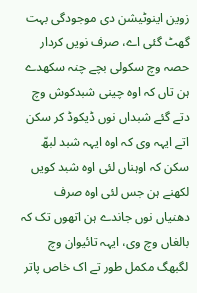زوین اینوٹیشن دی موجودگی بہت گھٹ گئی اے، صرف نویں کردار حصہ وچ سکولی بچے چنہ سکھدے ہن تاں کہ اوہ چینی شبدکوش وچ دتے گئے شبداں نوں ڈیکوڈ کر سکن اتے ایہہ وی کہ اوہ ایہہ شبد لبھّ سکن کہ اوہناں لئی اوہ شبد کویں لکھنے ہن جس لئی اوہ صرف دھنیاں نوں جاندے ہن اتھوں تک کہ بالغاں وچ وی، ایہہ تائیوان وچ لگبھگ مکمل طور تے اک خاص پاتر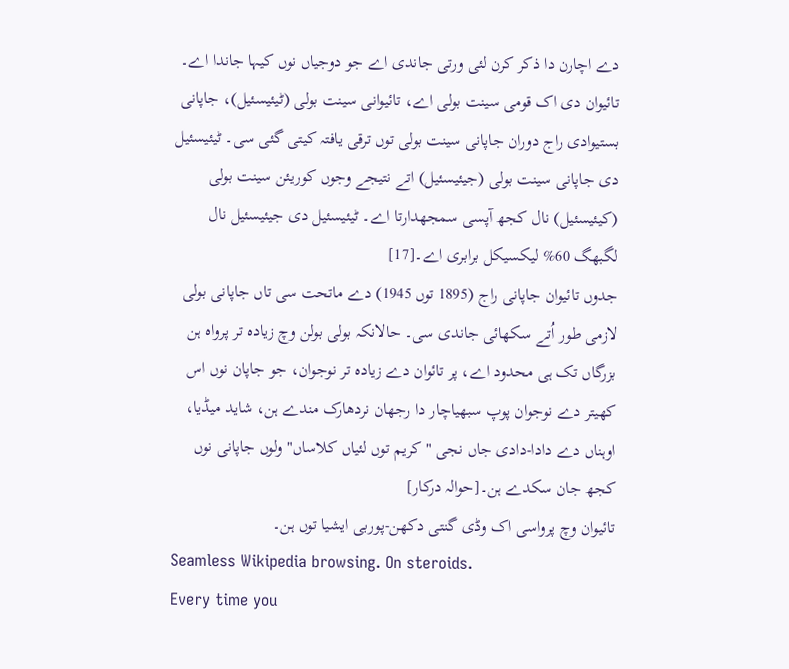دے اچارن دا ذکر کرن لئی ورتی جاندی اے جو دوجیاں نوں کیہا جاندا اے۔
تائیوان دی اک قومی سینت بولی اے، تائیوانی سینت بولی (ٹیئیسئیل)، جاپانی بستیوادی راج دوران جاپانی سینت بولی توں ترقی یافتہ کیتی گئی سی۔ ٹیئیسئیل دی جاپانی سینت بولی (جیئیسئیل) اتے نتیجے وجوں کوریئن سینت بولی (کیئیسئیل) نال کجھ آپسی سمجھدارتا اے۔ ٹیئیسئیل دی جیئیسئیل نال لگبھگ 60% لیکسیکل برابری اے۔[17]
جدوں تائیوان جاپانی راج (1895 توں 1945) دے ماتحت سی تاں جاپانی بولی لازمی طور اُتے سکھائی جاندی سی۔ حالانکہ بولی بولن وچ زیادہ تر پرواہ ہن بزرگاں تک ہی محدود اے، پر تائوان دے زیادہ تر نوجوان، جو جاپان نوں اس کھیتر دے نوجوان پوپ سبھیاچار دا رجھان نردھارک مندے ہن، شاید میڈیا، اوہناں دے دادا-دادی جاں نجی " کریم توں لئیاں کلاساں" ولوں جاپانی نوں کجھ جان سکدے ہن۔[حوالہ درکار]
تائیوان وچ پرواسی اک وڈی گنتی دکھن-پوربی ایشیا توں ہن۔
Seamless Wikipedia browsing. On steroids.
Every time you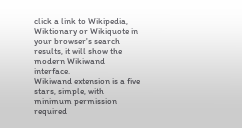click a link to Wikipedia, Wiktionary or Wikiquote in your browser's search results, it will show the modern Wikiwand interface.
Wikiwand extension is a five stars, simple, with minimum permission required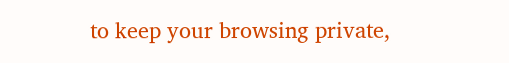to keep your browsing private,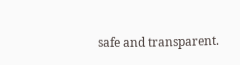safe and transparent.